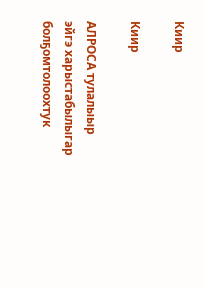Киир

Киир

АЛРОСА тулалыыр эйгэ харыстабылыгар болҕомтолоохтук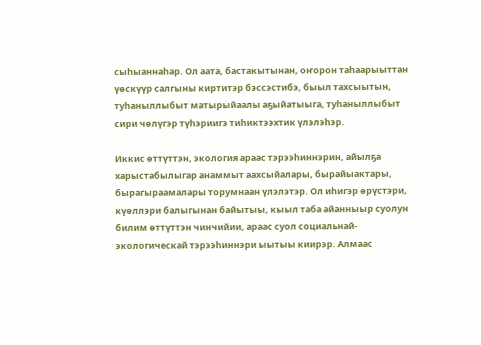сыһыаннаһар. Ол аата, бастакытынан, оҥорон таһаарыыттан үөскүүр салгыны киртитэр бэссэстибэ, быыл тахсыытын, туһаныллыбыт матырыйаалы аҕыйатыыга, туһаныллыбыт сири чөлүгэр түһэриигэ тиһиктээхтик үлэлэһэр.

Иккис өттүттэн, экология араас тэрээһиннэрин, айылҕа харыстабылыгар анаммыт аахсыйалары, бырайыактары, бырагыраамалары торумнаан үлэлэтэр. Ол иһигэр өрүстэри, күөллэри балыгынан байытыы, кыыл таба айанныыр суолун билим өттүттэн чинчийии, араас суол социальнай-экологическай тэрээһиннэри ыытыы киирэр. Алмаас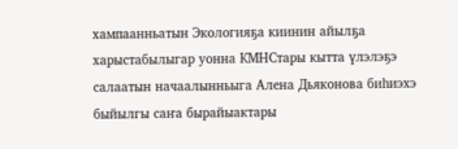хампаанньатын Экологияҕа киинин айылҕа харыстабылыгар уонна КМНСтары кытта үлэлэҕэ салаатын начаалынньыга Алена Дьяконова биһиэхэ быйылгы саҥа бырайыактары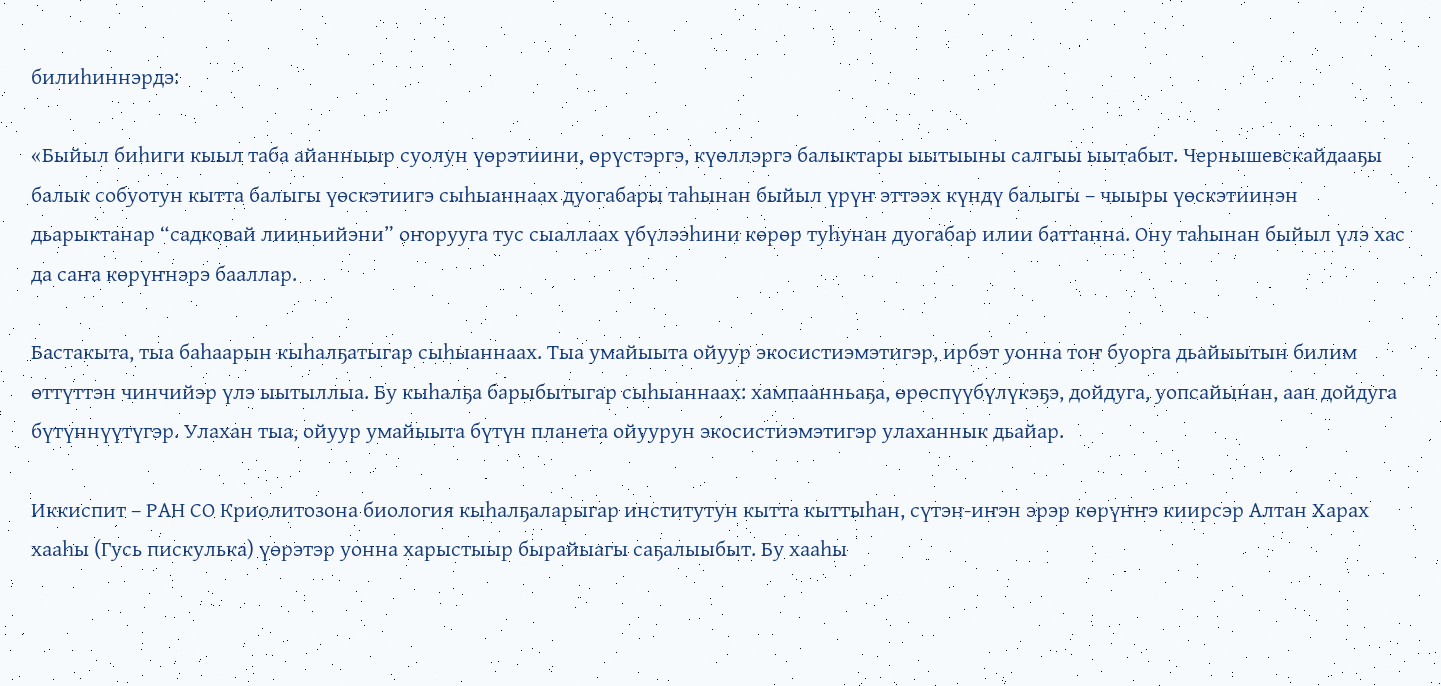билиһиннэрдэ:

«Быйыл биһиги кыыл таба айанныыр суолун үөрэтиини, өрүстэргэ, күөллэргэ балыктары ыытыыны салгыы ыытабыт. Чернышевскайдааҕы балык собуотун кытта балыгы үөскэтиигэ сыһыаннаах дуогабары таһынан быйыл үрүҥ эттээх күндү балыгы – чыыры үөскэтиинэн дьарыктанар “садковай лииньийэни” оҥорууга тус сыаллаах үбүлээһини көрөр туһунан дуогабар илии баттанна. Ону таһынан быйыл үлэ хас да саҥа көрүҥнэрэ бааллар.

Бастакыта, тыа баһаарын кыһалҕатыгар сыһыаннаах. Тыа умайыыта ойуур экосистиэмэтигэр, ирбэт уонна тоҥ буорга дьайыытын билим өттүттэн чинчийэр үлэ ыытыллыа. Бу кыһалҕа барыбытыгар сыһыаннаах: хампаанньаҕа, өрөспүүбүлүкэҕэ, дойдуга, уопсайынан, аан дойдуга бүтүннүүтүгэр. Улахан тыа, ойуур умайыыта бүтүн планета ойуурун экосистиэмэтигэр улаханнык дьайар.

Иккиспит – РАН СО Криолитозона биология кыһалҕаларыгар институтун кытта кыттыһан, сүтэн-иҥэн эрэр көрүҥҥэ киирсэр Алтан Харах хааһы (Гусь пискулька) үөрэтэр уонна харыстыыр бырайыагы саҕалыыбыт. Бу хааһы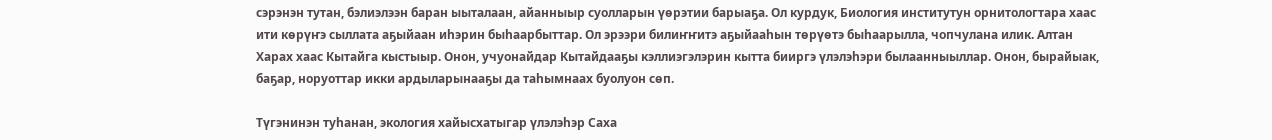сэрэнэн тутан, бэлиэлээн баран ыыталаан, айанныыр суолларын үөрэтии барыаҕа. Ол курдук, Биология институтун орнитологтара хаас ити көрүҥэ сыллата аҕыйаан иһэрин быһаарбыттар. Ол эрээри билиҥҥитэ аҕыйааһын төрүөтэ быһаарылла, чопчулана илик. Алтан Харах хаас Кытайга кыстыыр. Онон, учуонайдар Кытайдааҕы кэллиэгэлэрин кытта бииргэ үлэлэһэри былаанныыллар. Онон, бырайыак, баҕар, норуоттар икки ардыларынааҕы да таһымнаах буолуон сөп.

Түгэнинэн туһанан, экология хайысхатыгар үлэлэһэр Саха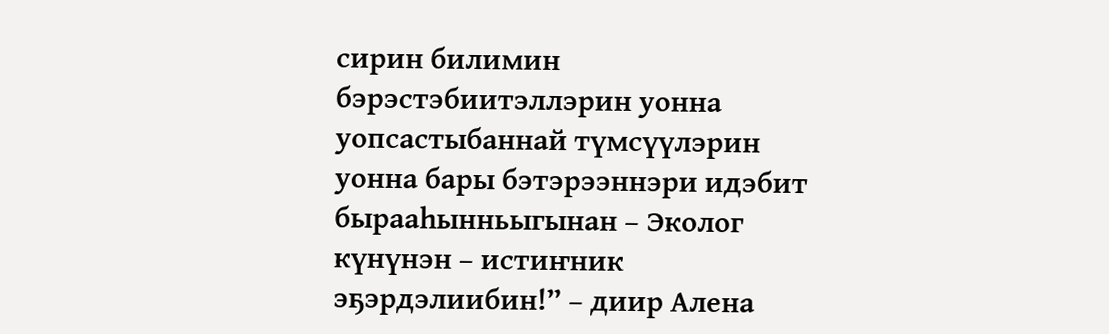сирин билимин бэрэстэбиитэллэрин уонна уопсастыбаннай түмсүүлэрин уонна бары бэтэрээннэри идэбит бырааһынньыгынан – Эколог күнүнэн – истиҥник эҕэрдэлиибин!” – диир Алена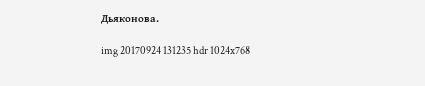Дьяконова.

img 20170924 131235 hdr 1024x768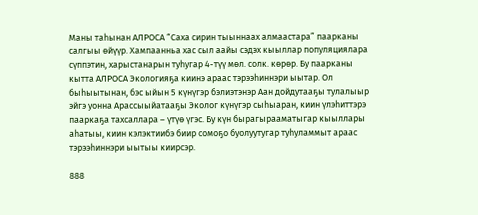Маны таһынан АЛРОСА “Саха сирин тыыннаах алмаастара” паарканы салгыы өйүүр. Хампаанньа хас сыл аайы сэдэх кыыллар популяциялара сүппэтин, харыстанарын туһугар 4-түү мөл. солк. көрөр. Бу паарканы кытта АЛРОСА Экологияҕа киинэ араас тэрээһиннэри ыытар. Ол быһыытынан, бэс ыйын 5 күнүгэр бэлиэтэнэр Аан дойдутааҕы тулалыыр эйгэ уонна Арассыыйатааҕы Эколог күнүгэр сыһыаран, киин үлэһиттэрэ пааркаҕа тахсаллара – үтүө үгэс. Бу күн бырагырааматыгар кыыллары аһатыы, киин кэлэктиибэ биир сомоҕо буолуутугар туһуламмыт араас тэрээһиннэри ыытыы киирсэр.

888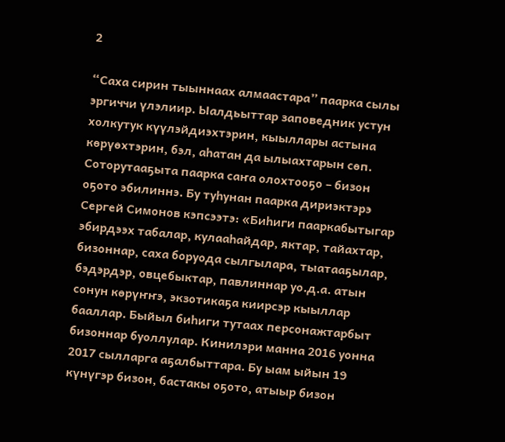2

“Саха сирин тыыннаах алмаастара” паарка сылы эргиччи үлэлиир. Ыалдьыттар заповедник устун холкутук күүлэйдиэхтэрин, кыыллары астына көрүөхтэрин, бэл, аһатан да ылыахтарын сөп. Соторутааҕыта паарка саҥа олохтооҕо – бизон оҕото эбилиннэ. Бу туһунан паарка дириэктэрэ Сергей Симонов кэпсээтэ: «Биһиги пааркабытыгар эбирдээх табалар, кулааһайдар, яктар, тайахтар, бизоннар, саха боруода сылгылара, тыатааҕылар, бэдэрдэр, овцебыктар, павлиннар уо.д.а. атын сонун көрүҥҥэ, экзотикаҕа киирсэр кыыллар бааллар. Быйыл биһиги тутаах персонажтарбыт бизоннар буоллулар. Кинилэри манна 2016 уонна 2017 сылларга аҕалбыттара. Бу ыам ыйын 19 күнүгэр бизон, бастакы оҕото, атыыр бизон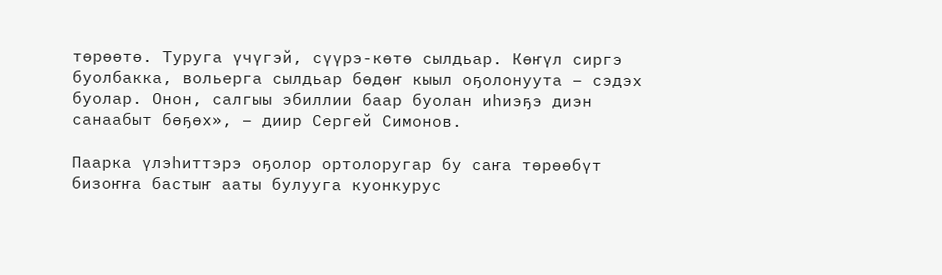төрөөтө. Туруга үчүгэй, сүүрэ-көтө сылдьар. Көҥүл сиргэ буолбакка, вольерга сылдьар бөдөҥ кыыл оҕолонуута – сэдэх буолар. Онон, салгыы эбиллии баар буолан иһиэҕэ диэн санаабыт бөҕөх», – диир Сергей Симонов.

Паарка үлэһиттэрэ оҕолор ортолоругар бу саҥа төрөөбүт бизоҥҥа бастыҥ ааты булууга куонкурус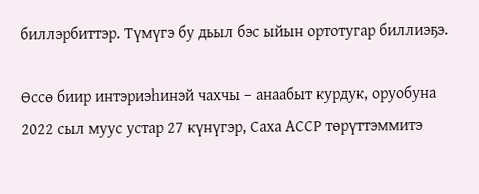биллэрбиттэр. Түмүгэ бу дьыл бэс ыйын ортотугар биллиэҕэ.

Өссө биир интэриэһинэй чахчы – анаабыт курдук, оруобуна 2022 сыл муус устар 27 күнүгэр, Саха АССР төрүттэммитэ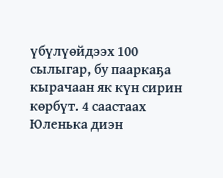үбүлүөйдээх 100 сылыгар, бу пааркаҕа кырачаан як күн сирин көрбүт. 4 саастаах Юленька диэн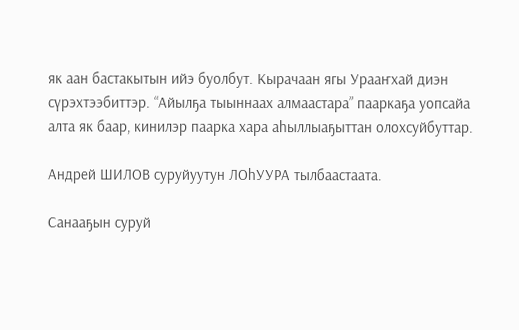як аан бастакытын ийэ буолбут. Кырачаан ягы Урааҥхай диэн сүрэхтээбиттэр. “Айылҕа тыыннаах алмаастара” пааркаҕа уопсайа алта як баар, кинилэр паарка хара аһыллыаҕыттан олохсуйбуттар.

Андрей ШИЛОВ суруйуутун ЛОһУУРА тылбаастаата.

Санааҕын суруй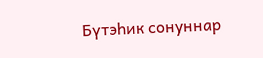Бүтэһик сонуннар